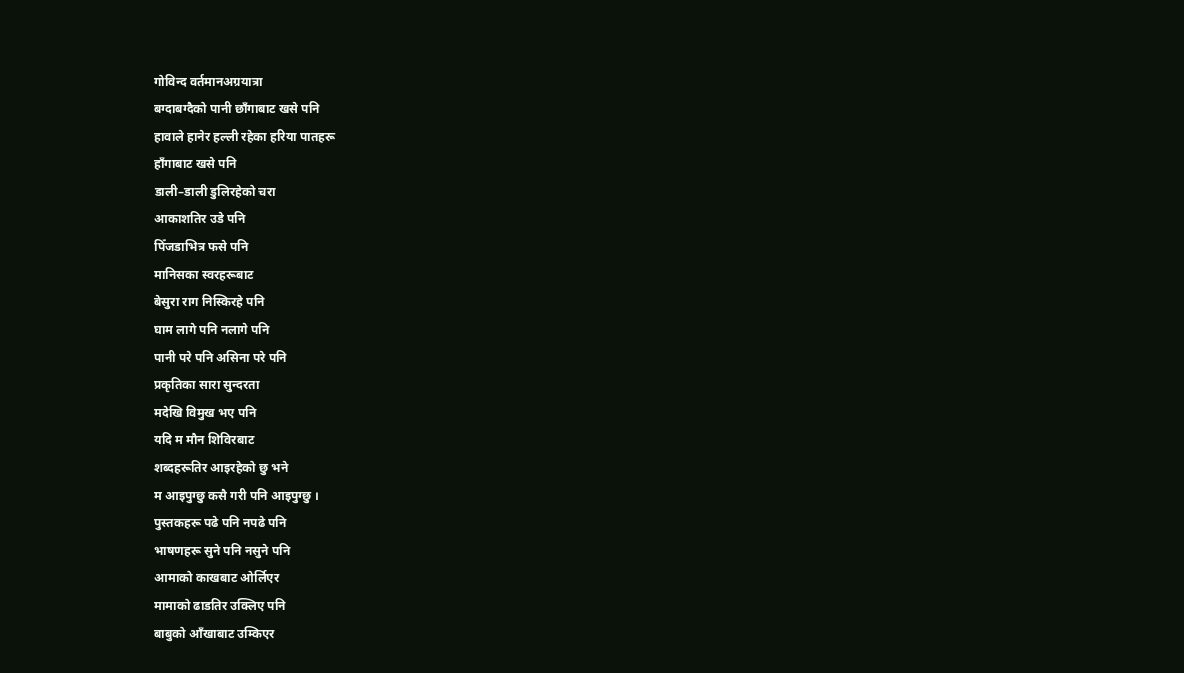गोविन्द वर्तमानअग्रयात्रा
बग्दाबग्दैको पानी छाँगाबाट खसे पनि
हावाले हानेर हल्ली रहेका हरिया पातहरू
हाँगाबाट खसे पनि
डाली–डाली डुलिरहेको चरा
आकाशतिर उडे पनि
पिँजडाभित्र फसे पनि
मानिसका स्वरहरूबाट
बेसुरा राग निस्किरहे पनि
घाम लागे पनि नलागे पनि
पानी परे पनि असिना परे पनि
प्रकृतिका सारा सुन्दरता
मदेखि विमुख भए पनि
यदि म मौन शिविरबाट
शब्दहरूतिर आइरहेको छु भने
म आइपुग्छु कसै गरी पनि आइपुग्छु ।
पुस्तकहरू पढे पनि नपढे पनि
भाषणहरू सुने पनि नसुने पनि
आमाको काखबाट ओर्लिएर
मामाको ढाडतिर उक्लिए पनि
बाबुको आँखाबाट उम्किएर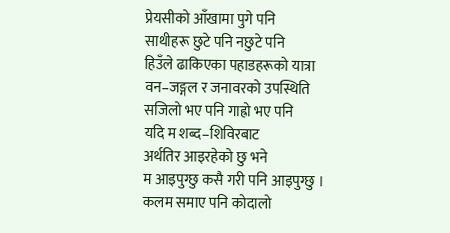प्रेयसीको आँखामा पुगे पनि
साथीहरू छुटे पनि नछुटे पनि
हिउँले ढाकिएका पहाडहरूको यात्रा
वन–जङ्गल र जनावरको उपस्थिति
सजिलो भए पनि गाह्रो भए पनि
यदि म शब्द–शिविरबाट
अर्थतिर आइरहेको छु भने
म आइपुग्छु कसै गरी पनि आइपुग्छु ।
कलम समाए पनि कोदालो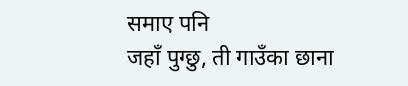समाए पनि
जहाँ पुग्छु, ती गाउँका छाना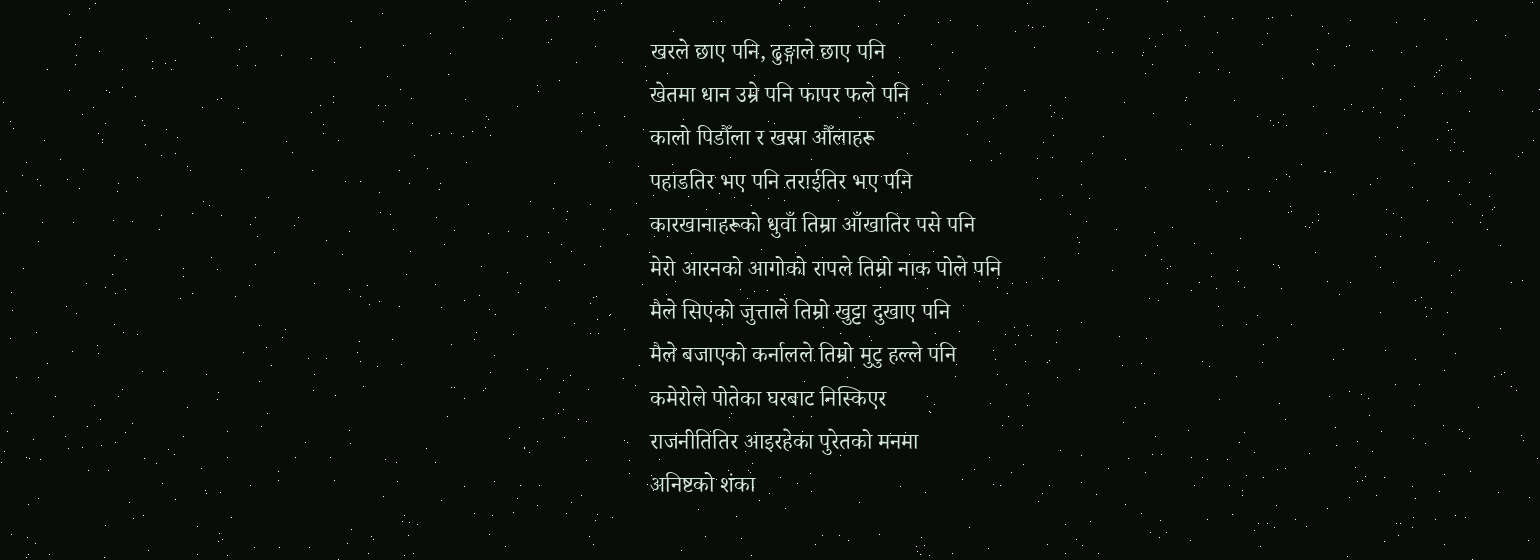खरले छाए पनि, ढुङ्गाले छाए पनि
खेतमा धान उम्रे पनि फापर फले पनि
कालो पिडौँला र खस्रा औँलाहरू
पहाडतिर भए पनि तराईतिर भए पनि
कारखानाहरूको धुवाँ तिम्रा आँखातिर पसे पनि
मेरो आरनको आगोको रापले तिम्रो नाक पोले पनि
मैले सिएको जुत्ताले तिम्रो खुट्टा दुखाए पनि
मैले बजाएको कर्नालले तिम्रो मुटु हल्ले पनि
कमेरोले पोतेका घरबाट निस्किएर
राजनीतितिर आइरहेका पुरेतको मनमा
अनिष्टको शंका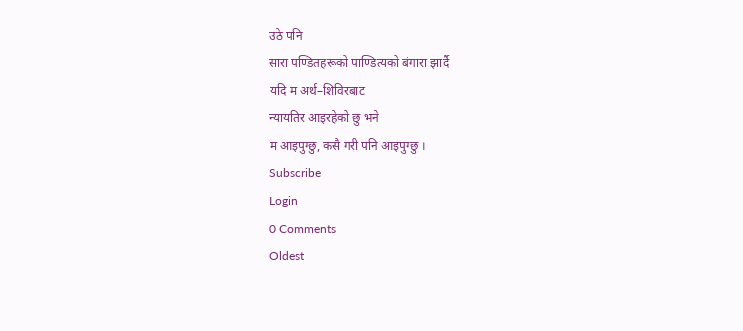उठे पनि
सारा पण्डितहरूको पाण्डित्यको बंगारा झार्दै
यदि म अर्थ–शिविरबाट
न्यायतिर आइरहेको छु भने
म आइपुग्छु, कसै गरी पनि आइपुग्छु ।
Subscribe
Login
0 Comments
Oldest